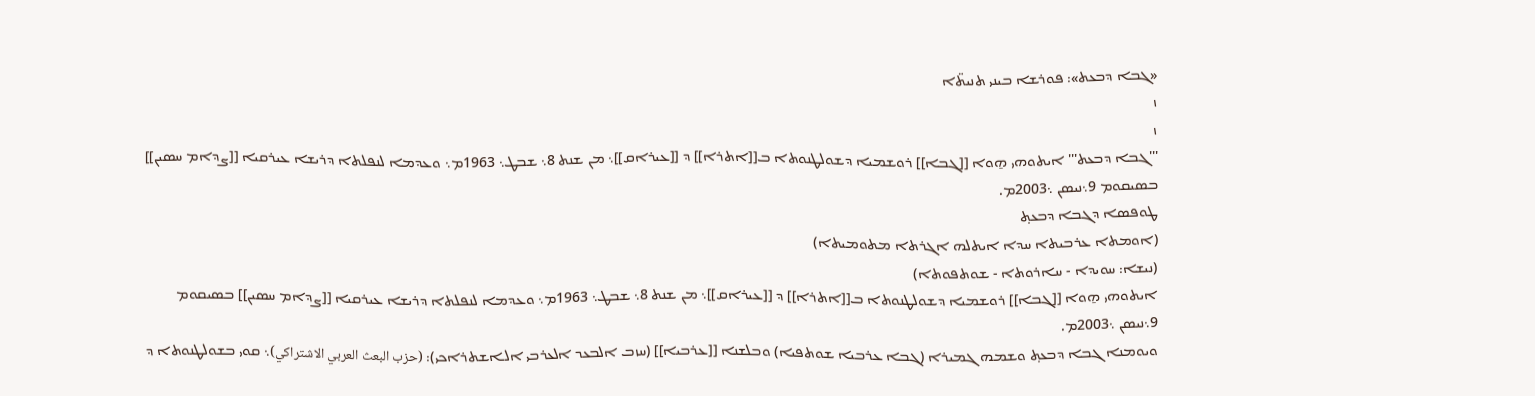«ܓܒܐ ܕܒܥܬ»: ܦܘܪܫܐ ܒܝܢܝ ܬܢܝܬ̈ܐ
ܙ
ܙ
'''ܓܒܐ ܕܒܥܬ''' ܐܝܬܘܗܝ ܗ̱ܘܐ [[ܓܒܐ]] ܪܘܫܡܝܐ ܕܫܘܠܛܢܘܬܐ ܒ[[ܐܬܪܐ]] ܕ [[ܥܝܪܐܩ]]܆ ܡܢ ܫܢܬ 8܆ ܫܒܛ܆ 1963ܡ܆ ܘܥܕܡܐ ܠܢܦܠܬܐ ܕܪܝܫܐ ܥܝܪܩܝܐ [[ܨܕܐܡ ܚܣܝܢ]] ܒܣܝܩܘܡ 9܆ܢܝܣܢ ܆2003ܡ.
ܛܘܦܣܐ ܕܓܒܐ ܕܒܥܬ̥
(ܐܘܡܬܐ ܥܪܒܝܬܐ ܚܕܐ ܐܝܬܠܗ ܐܓܪܬܐ ܡܬܘܡܝܬܐ)
(ܢܝܫܐ: ܚܘܝܕܐ - ܚܐܪܘܬܐ - ܫܘܬܦܘܬܐ)
ܐܝܬܘܗܝ ܗ̱ܘܐ [[ܓܒܐ]] ܪܘܫܡܝܐ ܕܫܘܠܛܢܘܬܐ ܒ[[ܐܬܪܐ]] ܕ [[ܥܝܪܐܩ]]܆ ܡܢ ܫܢܬ 8܆ ܫܒܛ܆ 1963ܡ܆ ܘܥܕܡܐ ܠܢܦܠܬܐ ܕܪܝܫܐ ܥܝܪܩܝܐ [[ܨܕܐܡ ܚܣܝܢ]] ܒܣܝܩܘܡ 9܆ܢܝܣܢ ܆2003ܡ.
ܘܝܘܡܢܐ ܓܒܐ ܕܒܥܬ̥ ܘܫܡܗ ܓܡܝܪܐ (ܓܒܐ ܥܪܒܝܐ ܫܘܬܦܝܐ) ܘܒܠܫܢܐ [[ܥܪܒܝܐ]] (ܚܙܒ ܐܠܒܥܖ ܐܠܥܪܒܝ ܐܠܐܫܬܪܐܟܝ): (حزب البعث العربي الاشتراكي)܆ ܩܘܝ ܒܫܘܠܛܢܘܬܐ ܕ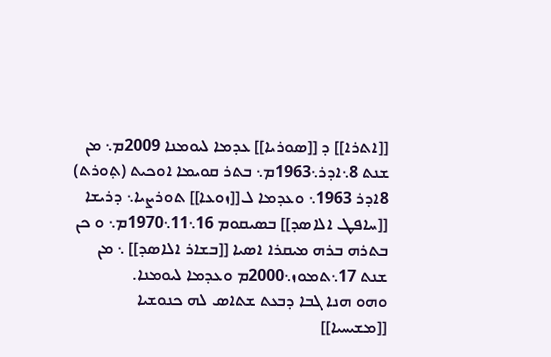[[ܐܬܪܐ]] ܕ [[ܣܘܪܝܐ]] ܥܕܡܐ ܠܝܘܡܢܐ 2009ܡ܆ ܡܢ ܫܢܬ 8܆ܐܕܪ܆1963ܡ܆ ܒܬܪ ܩܘܝܡܐ ܐܘܟܝܬ (ܬ̥ܘܪܬ) 8ܐܕܪ 1963܆ ܘܥܕܡܐ ܠ[[ܙܘܥܐ]] ܬܘܪܨܝܐ܆ ܕܪܝܫܐ [[ܚܐܦܛ ܐܠܐܣܕ]] ܒܣܝܩܘܡ 16܆11܆1970ܡ܆ ܘ ܟܢ ܒܬܪܗ ܒܪܗ ܡܝܩܪܐ ܐܣܝܐ [[ܒܫܐܪ ܐܠܐܣܕ]] ܆ ܡܢ ܫܢܬ 17܆ܬܡܘܙ܆2000ܡ ܘܥܕܡܐ ܠܝܘܡܢܐ.
ܘܗܘ ܗܢܐ ܓܒܐ ܕܒܥܬ ܫܬܐܣ ܠܗ ܟܢܘܫܝܐ [[ܡܫܝܚܝܐ]]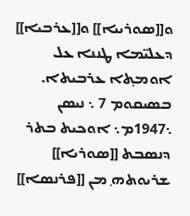ܘ[[ܣܘܪܝܝܐ]] ܘ[[ܥܪܒܝܐ]] ܕܥܠܝ̈ܡܐ ܛܢܢܐ ܥܠ ܐܘܡܬ̥ܐ ܥܪܒܝܬܐ. ܒܣܝܩܘܡ 7 ܆ ܢܝܣܢ ܆1947ܡ܆ ܐܘܟܝܬ ܒܬܪ ܕܢܣܒܬ [[ܣܘܪܝܐ]] ܫܪܝܘܬܗ̥ ܡܢ [[ܦܪܢܣܐ]]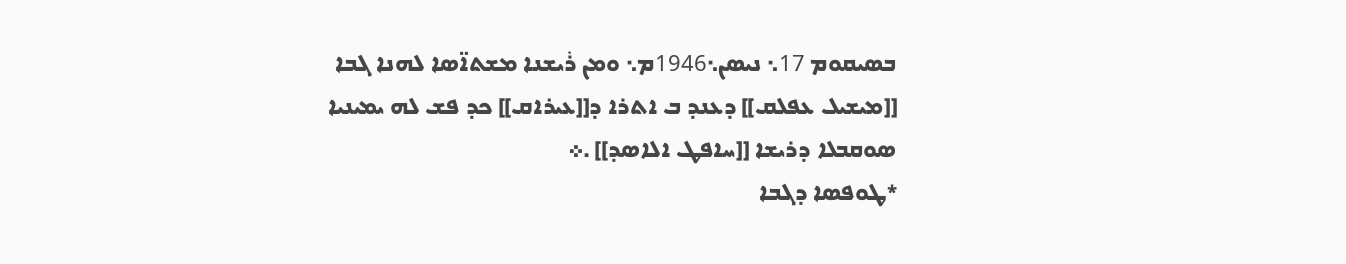ܒܣܝܩܘܡ 17܆ ܢܝܣܢ܆1946ܡ܆ ܘܡܢ ܪ݁ܝܫܢܐ ܡܫܬܐ̈ܣܐ ܠܗܢܐ ܓܒܐ [[ܡܝܫܝܠ ܥܦܠܩ]] ܕܥܢܕ ܒ ܐܬܪܐ ܕ[[ܥܝܪܐܩ]] ܟܕ ܦܫ ܠܗ ܝܡܝܢܝܐ ܣܘܩܒܠܐ ܕܪܝܫܐ [[ܚܐܦܛ ܐܠܐܣܕ]] .܀
*ܛܘܦܣܐ ܕܓܒܐ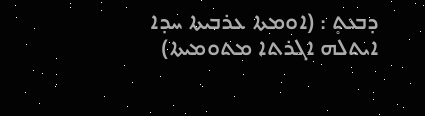ܕܒܥܬ̥ : (ܐܘܡܬܐ ܥܪܒܝܬܐ ܚܕܐ ܐܝܬܠܗ ܐܓܪܬܐ ܡܬܘܡܝܬܐ)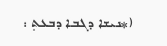(*ܢܝܫܐ ܕܓܒܐ ܕܒܥܬ̥ :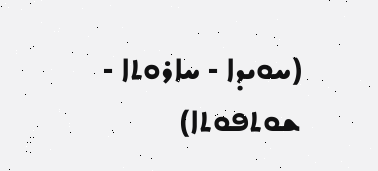(ܚܘܝܕܐ - ܚܐܪܘܬܐ - ܫܘܬܦܘܬܐ)